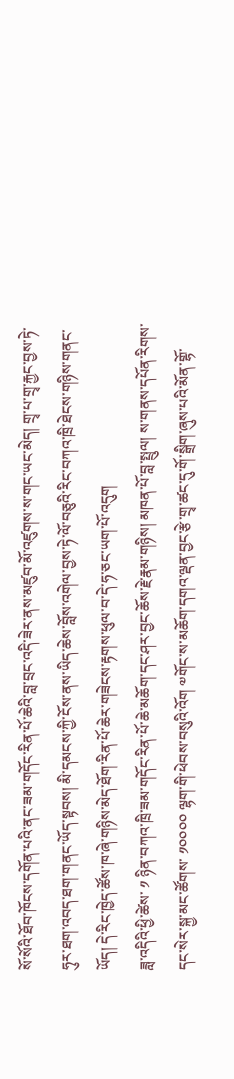སོ་སོའི་ཐོབ་ཁོངས་དགོན་པའི་ནང་ཟམ་གདོང་རིན་པོ་ཆེའི་བླ་བྲང་འདི་ཟེར་ནས་མཛུབ་མོ་འཛུགས་ས་གང་ཡང་མེད། གྲྭ་པ་གྲྭ་རྐྱང་བྱས་ཏེ་ཧུར་ཐག་འབད་ཐག་གནང་ཡོད་སྟབས། མི་དམངས་ཀྱི་ངོས་ནས་ཡིད་ཆེས་བློས་འགེལ་བྱས་ཏེ་ལོ་བཅུའི་རིང་བཀའ་ཁྲི་ཐེངས་གཉིས་གནང་ཡོད། དེ་རིང་ཁྱེད་ཚོས་ཁ་ཞེ་གཉིས་མེད་ཐོག་རིན་པོ་ཆེར་གཟེངས་རྟགས་ཕུལ་བ་དེ་ཧ་ཅང་ཡག་པོ་འདུག
ཟླ་འདིའི་ཕྱི་ཚེས་ ༡ ཉིན་བཀའ་ཁྲི་ཟམ་གདོང་རིན་པོ་ཆེ་མཆོག་དང་ཤར་བྱང་ཆོས་རྗེ་རྣམ་གཉིས། མཁན་པོ་བླ་སྤྲུལ། ས་གནས་དཔོན་རིགས་དང་སེར་སྐྱ་མང་ཚོགས་ ༡༠༠༠༠ ལྷག་གི་ཕེབས་བསུའི་འོག ༧གོང་ས་མཆོག་དགའ་ལྡན་བྱང་རྩེ་གྲྭ་ཚང་དུ་གོ་སྒྲིག་ཞུས་པའི་མོན་གྷོ་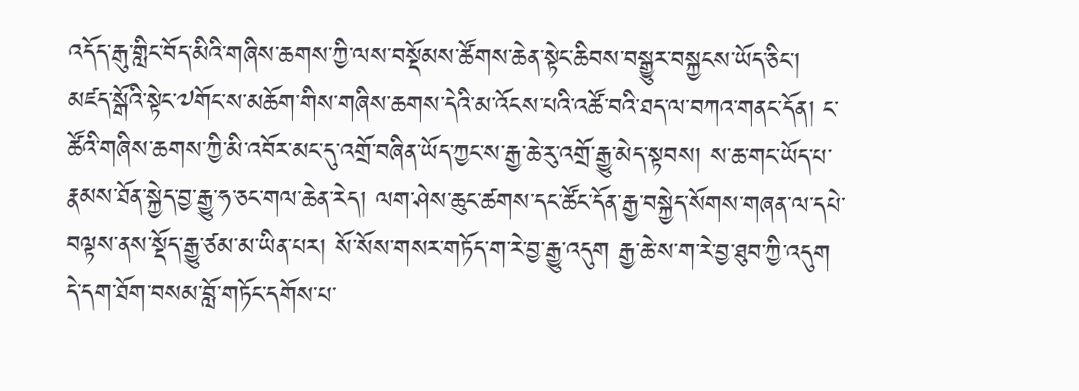འདོད་རྒུ་གླིང་བོད་མིའི་གཞིས་ཆགས་ཀྱི་ལས་བསྡོམས་ཚོགས་ཆེན་སྟེང་ཆིབས་བསྒྱུར་བསྐྱངས་ཡོད་ཅིང་། མཛད་སྒོའི་སྟེང་༧གོང་ས་མཆོག་གིས་གཞིས་ཆགས་དེའི་མ་འོངས་པའི་འཚོ་བའི་ཐད་ལ་བཀའ་གནང་དོན། ང་ཚོའི་གཞིས་ཆགས་ཀྱི་མི་འབོར་མང་དུ་འགྲོ་བཞིན་ཡོད་ཀྱང་ས་རྒྱ་ཆེ་རུ་འགྲོ་རྒྱུ་མེད་སྟབས། ས་ཆ་གང་ཡོད་པ་རྣམས་ཐོན་སྐྱེད་བྱ་རྒྱུ་ཧ་ཅང་གལ་ཆེན་རེད། ལག་ཤེས་ཆུང་ཚགས་དང་ཚོང་དོན་རྒྱ་བསྐྱེད་སོགས་གཞན་ལ་དཔེ་བལྟས་ནས་སྡོད་རྒྱུ་ཙམ་མ་ཡིན་པར། སོ་སོས་གསར་གཏོད་ག་རེ་བྱ་རྒྱུ་འདུག རྒྱ་ཆེ་ས་ག་རེ་བྱ་ཐུབ་ཀྱི་འདུག དེ་དག་ཐོག་བསམ་བློ་གཏོང་དགོས་པ་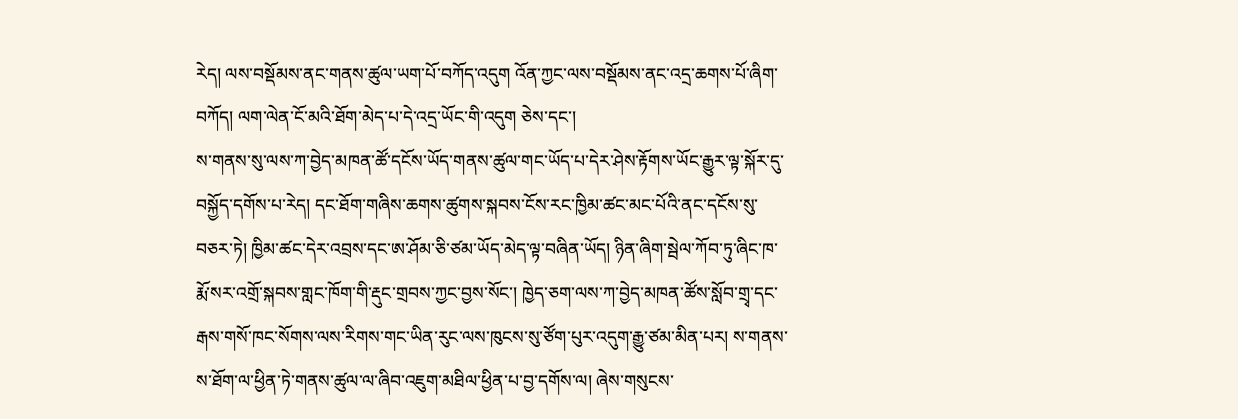རེད། ལས་བསྡོམས་ནང་གནས་ཚུལ་ཡག་པོ་བཀོད་འདུག འོན་ཀྱང་ལས་བསྡོམས་ནང་འདྲ་ཆགས་པོ་ཞིག་བཀོད། ལག་ལེན་ངོ་མའི་ཐོག་མེད་པ་དེ་འདྲ་ཡོང་གི་འདུག ཅེས་དང་།
ས་གནས་སུ་ལས་ཀ་བྱེད་མཁན་ཚོ་དངོས་ཡོད་གནས་ཚུལ་གང་ཡོད་པ་དེར་ཤེས་རྟོགས་ཡོང་རྒྱུར་ལྟ་སྐོར་དུ་བསྐྱོད་དགོས་པ་རེད། དང་ཐོག་གཞིས་ཆགས་ཚུགས་སྐབས་ངོས་རང་ཁྱིམ་ཚང་མང་པོའི་ནང་དངོས་སུ་བཅར་ཏེ། ཁྱིམ་ཚང་དེར་འབྲས་དང་ཨ་ཤོམ་ཅི་ཙམ་ཡོད་མེད་ལྟ་བཞིན་ཡོད། ཉིན་ཞིག་སྦེལ་ཀོབ་ཏུ་ཞིང་ཁ་རྨོ་སར་འགྲོ་སྐབས་གླང་ཁོག་གི་རྡུང་གྲབས་ཀྱང་བྱས་སོང་། ཁྱེད་ཅག་ལས་ཀ་བྱེད་མཁན་ཚོས་སློབ་གྲྭ་དང་རྒས་གསོ་ཁང་སོགས་ལས་རིགས་གང་ཡིན་རུང་ལས་ཁུངས་སུ་ཙོག་པུར་འདུག་རྒྱུ་ཙམ་མིན་པར། ས་གནས་ས་ཐོག་ལ་ཕྱིན་ཏེ་གནས་ཚུལ་ལ་ཞིབ་འཇུག་མཐིལ་ཕྱིན་པ་བྱ་དགོས་ལ། ཞེས་གསུངས་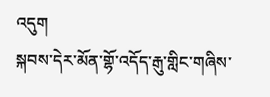འདུག
སྐབས་དེར་མོན་གྷོ་འདོད་རྒུ་གླིང་གཞིས་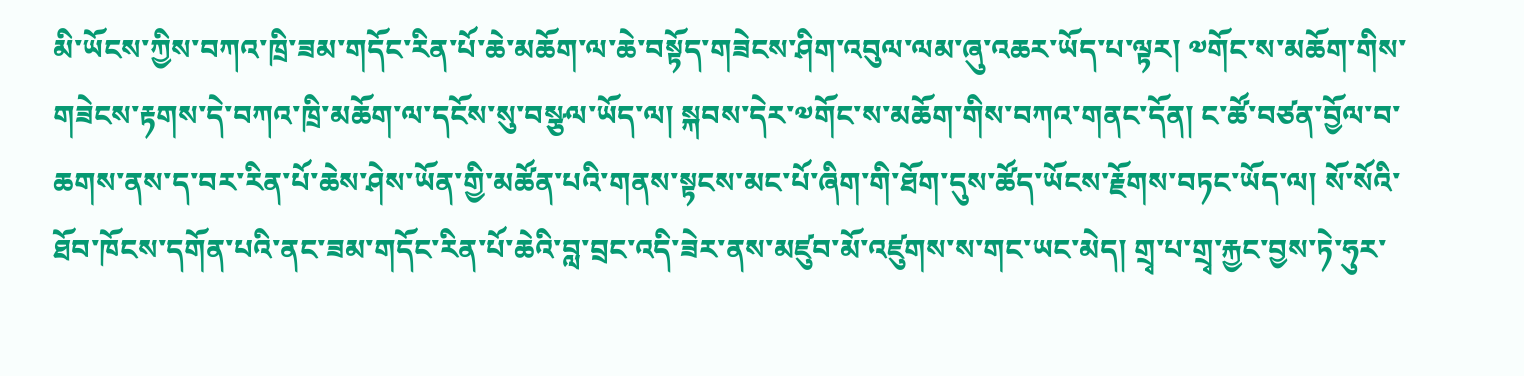མི་ཡོངས་ཀྱིས་བཀའ་ཁྲི་ཟམ་གདོང་རིན་པོ་ཆེ་མཆོག་ལ་ཆེ་བསྟོད་གཟེངས་ཤིག་འབུལ་ལམ་ཞུ་འཆར་ཡོད་པ་ལྟར། ༧གོང་ས་མཆོག་གིས་གཟེངས་རྟགས་དེ་བཀའ་ཁྲི་མཆོག་ལ་དངོས་སུ་བསྩལ་ཡོད་ལ། སྐབས་དེར་༧གོང་ས་མཆོག་གིས་བཀའ་གནང་དོན། ང་ཚོ་བཙན་བྱོལ་བ་ཆགས་ནས་ད་བར་རིན་པོ་ཆེས་ཤེས་ཡོན་གྱི་མཚོན་པའི་གནས་སྟངས་མང་པོ་ཞིག་གི་ཐོག་དུས་ཚོད་ཡོངས་རྗོགས་བཏང་ཡོད་ལ། སོ་སོའི་ཐོབ་ཁོངས་དགོན་པའི་ནང་ཟམ་གདོང་རིན་པོ་ཆེའི་བླ་བྲང་འདི་ཟེར་ནས་མཛུབ་མོ་འཛུགས་ས་གང་ཡང་མེད། གྲྭ་པ་གྲྭ་རྐྱང་བྱས་ཏེ་ཧུར་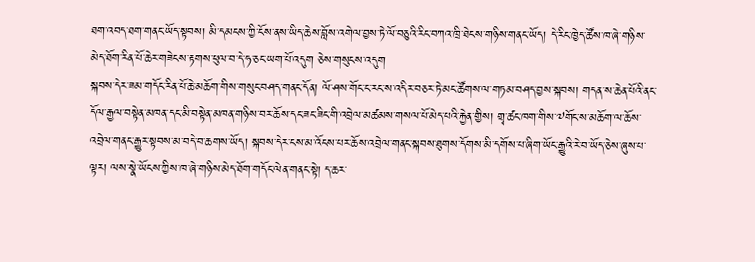ཐག་འབད་ཐག་གནང་ཡོད་སྟབས། མི་དམངས་ཀྱི་ངོས་ནས་ཡིད་ཆེས་བློས་འགེལ་བྱས་ཏེ་ལོ་བཅུའི་རིང་བཀའ་ཁྲི་ཐེངས་གཉིས་གནང་ཡོད། དེ་རིང་ཁྱེད་ཚོས་ཁ་ཞེ་གཉིས་མེད་ཐོག་རིན་པོ་ཆེར་གཟེངས་རྟགས་ཕུལ་བ་དེ་ཧ་ཅང་ཡག་པོ་འདུག ཅེས་གསུངས་འདུག
སྐབས་དེར་ཟམ་གདོང་རིན་པོ་ཆེ་མཆོག་གིས་གསུང་བཤད་གནང་དོན། ལོ་ཤས་གོང་ང་རང་ས་འདིར་བཅར་ཏེ་མང་ཚོགས་ལ་གཏམ་བཤད་བྱས་སྐབས། གདན་ས་ཆེན་པོའི་ནང་དོལ་རྒྱལ་བསྟེན་མཁན་དང་མི་བསྟེན་མཁན་གཉིས་བར་ཆོས་དང་ཟང་ཟིང་གི་འབྲེལ་མཚམས་གསལ་པོ་མེད་པའི་རྐྱེན་གྱིས། གྲྭ་ཚང་ཁག་གིས་༧གོང་ས་མཆོག་ལ་ཆོས་འབྲེལ་གནང་རྒྱུར་སྟབས་མ་བདེ་བ་ཆགས་ཡོད། སྐབས་དེར་ངས་མ་འོངས་པར་ཆོས་འབྲེལ་གནང་སྐབས་ཐུགས་དོགས་མི་དགོས་པ་ཞིག་ཡོང་རྒྱུའི་རེ་བ་ཡོད་ཅེས་ཞུས་པ་ལྟར། ལས་སྣེ་ཡོངས་ཀྱིས་ཁ་ཞེ་གཉིས་མེད་ཐོག་གདོང་ལེན་གནང་སྟེ། ད་ཆར་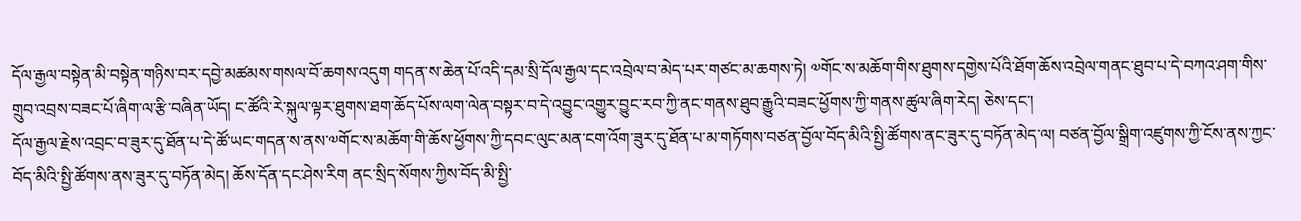དོལ་རྒྱལ་བསྟེན་མི་བསྟེན་གཉིས་བར་དབྱེ་མཚམས་གསལ་བོ་ཆགས་འདུག གདན་ས་ཆེན་པོ་འདི་དམ་སྲི་དོལ་རྒྱལ་དང་འབྲེལ་བ་མེད་པར་གཙང་མ་ཆགས་ཏེ། ༧གོང་ས་མཆོག་གིས་ཐུགས་དགྱེས་པོའི་ཐོག་ཆོས་འབྲེལ་གནང་ཐུབ་པ་དེ་བཀའ་ཤག་གིས་གྲུབ་འབྲས་བཟང་པོ་ཞིག་ལ་རྩི་བཞིན་ཡོད། ང་ཚོའི་རེ་སྐུལ་ལྟར་ཐུགས་ཐག་ཆོད་པོས་ལག་ལེན་བསྟར་བ་དེ་འབྱུང་འགྱུར་བྱུང་རབ་ཀྱི་ནང་གནས་ཐུབ་རྒྱུའི་བཟང་ཕྱོགས་ཀྱི་གནས་ཚུལ་ཞིག་རེད། ཅེས་དང་།
དོལ་རྒྱལ་རྗེས་འབྲང་བ་ཟུར་དུ་ཐོན་པ་དེ་ཚོ་ཡང་གདན་ས་ནས་༧གོང་ས་མཆོག་གི་ཆོས་ཕྱོགས་ཀྱི་དབང་ལུང་མན་ངག་འོག་ཟུར་དུ་ཐོན་པ་མ་གཏོགས་བཙན་བྱོལ་བོད་མིའི་སྤྱི་ཚོགས་ནང་ཟུར་དུ་བཏོན་མེད་ལ། བཙན་བྱོལ་སྒྲིག་འཛུགས་ཀྱི་ངོས་ནས་ཀྱང་བོད་མིའི་སྤྱི་ཚོགས་ནས་ཟུར་དུ་བཏོན་མེད། ཆོས་དོན་དང་ཤེས་རིག ནང་སྲིད་སོགས་ཀྱིས་བོད་མི་སྤྱི་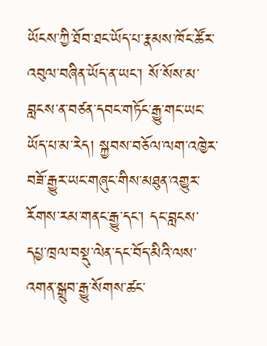ཡོངས་ཀྱི་ཐོབ་ཐང་ཡོད་པ་རྣམས་ཁོང་ཚོར་འབུལ་བཞིན་ཡོད་ན་ཡང་། སོ་སོས་མ་བླངས་ན་བཙན་དབང་གཏོང་རྒྱུ་གང་ཡང་ཡོད་པ་མ་རེད། སྐྱབས་བཅོལ་ལག་འཁྱེར་བཟོ་རྒྱུར་ཡང་གཞུང་གིས་མཐུན་འགྱུར་རོགས་རམ་གནང་རྒྱུ་དང་། དང་བླངས་དཔྱ་ཁྲལ་བསྡུ་ལེན་དང་བོད་མིའི་ལས་འགན་སྒྲུབ་རྒྱུ་སོགས་ཚང་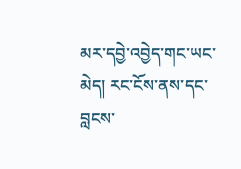མར་དབྱེ་འབྱེད་གང་ཡང་མེད། རང་ངོས་ནས་དང་བླངས་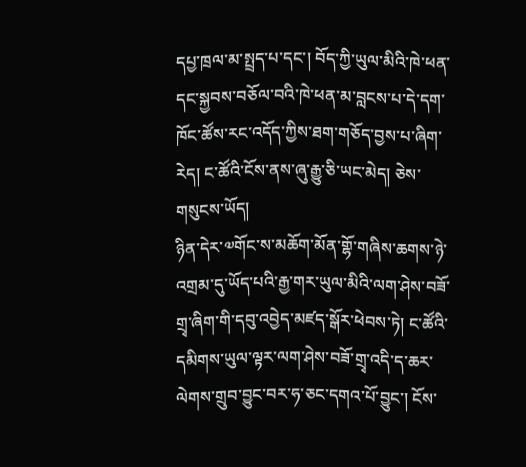དཔྱ་ཁྲལ་མ་སྤྲད་པ་དང་། བོད་ཀྱི་ཡུལ་མིའི་ཁེ་ཕན་དང་སྐྱབས་བཅོལ་བའི་ཁེ་ཕན་མ་བླངས་པ་དེ་དག་ཁོང་ཚོས་རང་འདོད་ཀྱིས་ཐག་གཅོད་བྱས་པ་ཞིག་རེད། ང་ཚོའི་ངོས་ནས་ཞུ་རྒྱུ་ཅི་ཡང་མེད། ཅེས་གསུངས་ཡོད།
ཉིན་དེར་༧གོང་ས་མཆོག་མོན་གྷོ་གཞིས་ཆགས་ཉེ་འགྲམ་དུ་ཡོད་པའི་རྒྱ་གར་ཡུལ་མིའི་ལག་ཤེས་བཟོ་གྲྭ་ཞིག་གི་དབུ་འབྱེད་མཛད་སྒོར་ཕེབས་ཏེ། ང་ཚོའི་དམིགས་ཡུལ་ལྟར་ལག་ཤེས་བཟོ་གྲྭ་འདི་ད་ཆར་ལེགས་གྲུབ་བྱུང་བར་ཧ་ཅང་དགའ་པོ་བྱུང་། ངོས་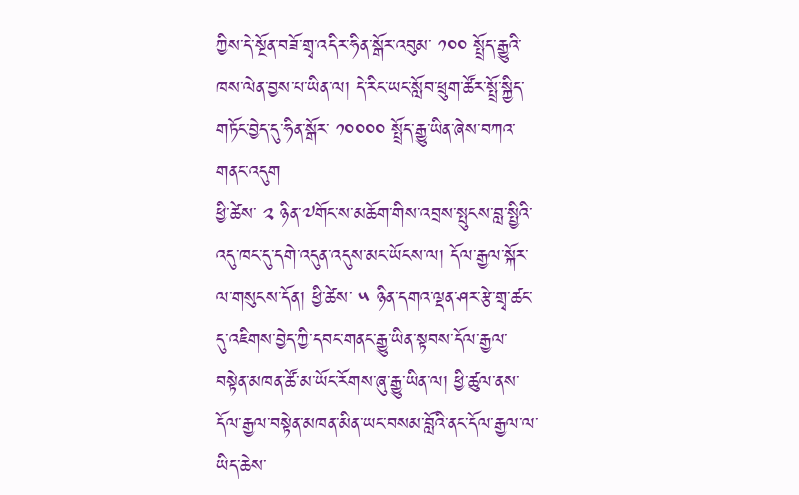ཀྱིས་དེ་སྔོན་བཟོ་གྲྭ་འདིར་ཧིན་སྒོར་འབུམ་ ༡༠༠ སྤྲོད་རྒྱུའི་ཁས་ལེན་བྱས་པ་ཡིན་ལ། དེ་རིང་ཡང་སློབ་ཕྲུག་ཚོར་སྤྲོ་སྐྱིད་གཏོང་བྱེད་དུ་ཧིན་སྒོར་ ༡༠༠༠༠ སྤྲོད་རྒྱུ་ཡིན་ཞེས་བཀའ་གནང་འདུག
ཕྱི་ཚེས་ ༢ ཉིན་༧གོང་ས་མཆོག་གིས་འབྲས་སྤུངས་བླ་སྤྱིའི་འདུ་ཁང་དུ་དགེ་འདུན་འདུས་མང་ཡོངས་ལ། དོལ་རྒྱལ་སྐོར་ལ་གསུངས་དོན། ཕྱི་ཚེས་ ༥ ཉིན་དགའ་ལྡན་ཤར་རྩེ་གྲྭ་ཚང་དུ་འཇིགས་བྱེད་ཀྱི་དབང་གནང་རྒྱུ་ཡིན་སྟབས་དོལ་རྒྱལ་བསྟེན་མཁན་ཚོ་མ་ཡོང་རོགས་ཞུ་རྒྱུ་ཡིན་ལ། ཕྱི་ཚུལ་ནས་དོལ་རྒྱལ་བསྟེན་མཁན་མིན་ཡང་བསམ་བློའི་ནང་དོལ་རྒྱལ་ལ་ཡིད་ཆེས་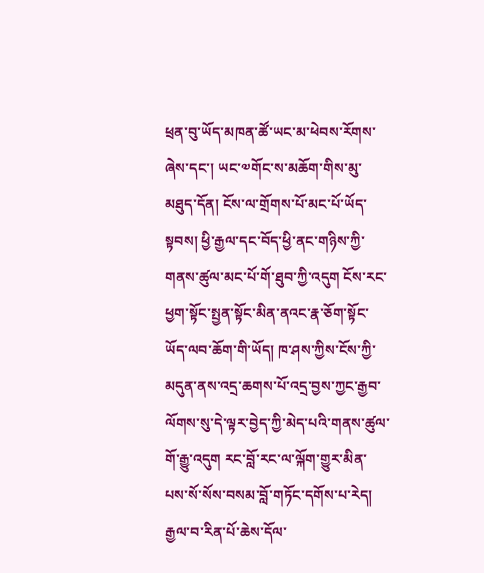ཕྲན་བུ་ཡོད་མཁན་ཚོ་ཡང་མ་ཕེབས་རོགས་ཞེས་དང་། ཡང་༧གོང་ས་མཆོག་གིས་མུ་མཐུད་དོན། ངོས་ལ་གྲོགས་པོ་མང་པོ་ཡོད་སྟབས། ཕྱི་རྒྱལ་དང་བོད་ཕྱི་ནང་གཉིས་ཀྱི་གནས་ཚུལ་མང་པོ་གོ་ཐུབ་ཀྱི་འདུག ངོས་རང་ཕྱག་སྟོང་སྤྱན་སྟོང་མིན་ནའང་རྣ་ཅོག་སྟོང་ཡོད་ལབ་ཆོག་གི་ཡོད། ཁ་ཤས་ཀྱིས་ངོས་ཀྱི་མདུན་ནས་འདྲ་ཆགས་པོ་འདྲ་བྱས་ཀྱང་རྒྱབ་ལོགས་སུ་དེ་ལྟར་བྱེད་ཀྱི་མེད་པའི་གནས་ཚུལ་གོ་རྒྱུ་འདུག རང་བློ་རང་ལ་ལྐོག་གྱུར་མིན་པས་སོ་སོས་བསམ་བློ་གཏོང་དགོས་པ་རེད། རྒྱལ་བ་རིན་པོ་ཆེས་དོལ་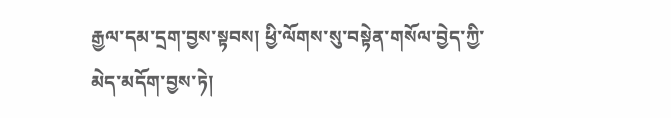རྒྱལ་དམ་དྲག་བྱས་སྟབས། ཕྱི་ལོགས་སུ་བསྟེན་གསོལ་བྱེད་ཀྱི་མེད་མདོག་བྱས་ཏེ།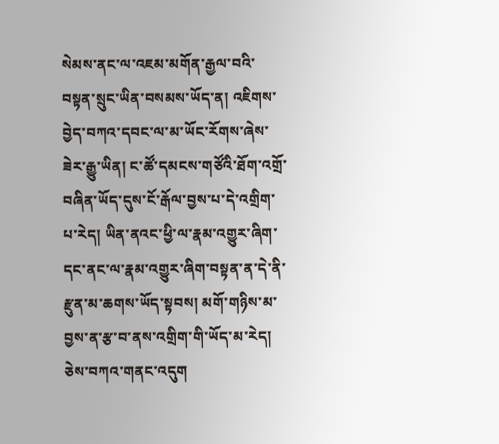སེམས་ནང་ལ་འཇམ་མགོན་རྒྱལ་བའི་བསྟན་སྲུང་ཡིན་བསམས་ཡོད་ན། འཇིགས་བྱེད་བཀའ་དབང་ལ་མ་ཡོང་རོགས་ཞེས་ཟེར་རྒྱུ་ཡིན། ང་ཚོ་དམངས་གཙོའི་ཐོག་འགྲོ་བཞིན་ཡོད་དུས་ངོ་རྒོལ་བྱས་པ་དེ་འགྲིག་པ་རེད། ཡིན་ནའང་ཕྱི་ལ་རྣམ་འགྱུར་ཞིག་དང་ནང་ལ་རྣམ་འགྱུར་ཞིག་བསྟན་ན་དེ་ནི་རྫུན་མ་ཆགས་ཡོད་སྟབས། མགོ་གཉིས་མ་བྱས་ན་རྩ་བ་ནས་འགྲིག་གི་ཡོད་མ་རེད། ཅེས་བཀའ་གནང་འདུག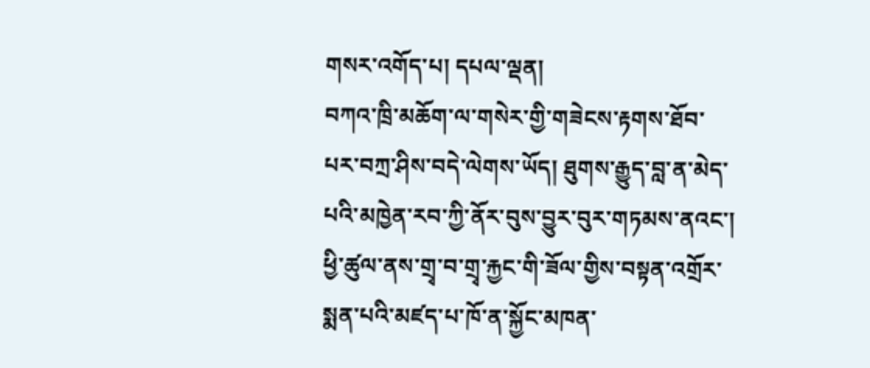གསར་འགོད་པ། དཔལ་ལྡན།
བཀའ་ཁྲི་མཆོག་ལ་གསེར་གྱི་གཟེངས་རྟགས་ཐོབ་པར་བཀྲ་ཤིས་བདེ་ལེགས་ཡོད། ཐུགས་རྒྱུད་བླ་ན་མེད་པའི་མཁྱེན་རབ་ཀྱི་ནོར་བུས་བྱུར་བུར་གཏམས་ནའང་། ཕྱི་ཚུལ་ནས་གྲྭ་བ་གྲྭ་རྐྱང་གི་ཟོལ་གྱིས་བསྟན་འགྲོར་སྨན་པའི་མཛད་པ་ཁོ་ན་སྐྱོང་མཁན་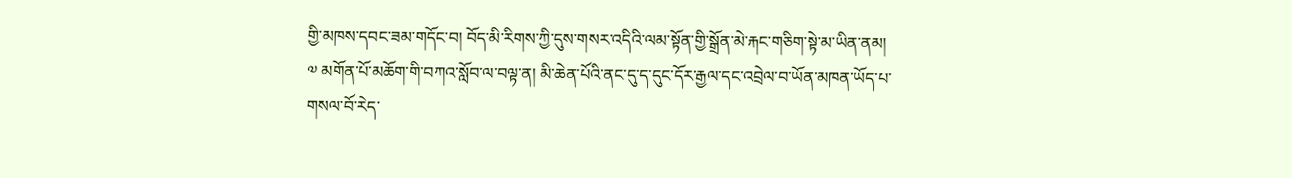གྱི་མཁས་དབང་ཟམ་གདོང་བ། བོད་མི་རིགས་ཀྱི་དུས་གསར་འདིའི་ལམ་སྟོན་གྱི་སྒྲོན་མེ་རྐང་གཅིག་སྟེ་མ་ཡིན་ནམ།
༧ མགོན་པོ་མཆོག་གི་བཀའ་སློབ་ལ་བལྟ་ན། མི་ཆེན་པོའི་ནང་དུ་ད་དུང་དོར་རྒྱལ་དང་འབྲེལ་བ་ཡོན་མཁན་ཡོད་པ་གསལ་བོ་རེད་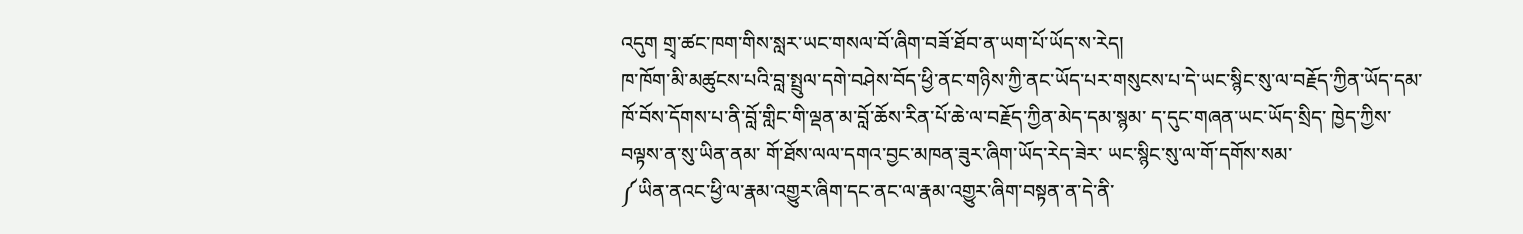འདུག གྲྭ་ཚང་ཁག་གིས་སླར་ཡང་གསལ་བོ་ཞིག་བཟོ་ཐོབ་ན་ཡག་པོ་ཡོད་ས་རེད།
ཁ་ཁོག་མི་མཚུངས་པའི་བླ་སྤྲུལ་དགེ་བཤེས་བོད་ཕྱི་ནང་གཉིས་ཀྱི་ནང་ཡོད་པར་གསུངས་པ་དེ་ཡང་སྙིང་སུ་ལ་བརྗོད་ཀྱིན་ཡོད་དམ་ ཁོ་བོས་དོགས་པ་ནི་བློ་གླིང་གི་ལྡན་མ་བློ་ཆོས་རིན་པོ་ཆེ་ལ་བརྗོད་ཀྱིན་མེད་དམ་སྙམ་ ད་དུང་གཞན་ཡང་ཡོད་སྲིད་ ཁྱེད་ཀྱིས་བལྟས་ན་སུ་ཡིན་ནམ་ གོ་ཐོས་ལལ་དགའ་བྱང་མཁན་ཟུར་ཞིག་ཡོད་རེད་ཟེར་ ཡང་སྙིང་སུ་ལ་གོ་དགོས་སམ་
༼ཡིན་ནའང་ཕྱི་ལ་རྣམ་འགྱུར་ཞིག་དང་ནང་ལ་རྣམ་འགྱུར་ཞིག་བསྟན་ན་དེ་ནི་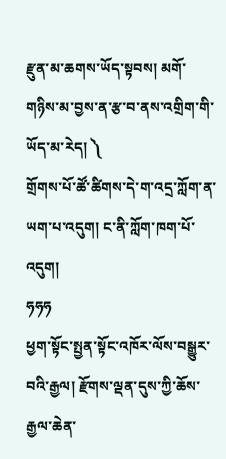རྫུན་མ་ཆགས་ཡོད་སྟབས། མགོ་གཉིས་མ་བྱས་ན་རྩ་བ་ནས་འགྲིག་གི་ཡོད་མ་རེད། ༽
གྲོགས་པོ་ཚོ་ཚིགས་དེ་ག་འདྲ་ཀློག་ན་ཡག་པ་འདུག། ང་ནི་ཀློག་ཁག་པོ་འདུག།
ཧཧཧ
ཕྱག་སྟོང་སྤྱན་སྟོང་འཁོར་ལོས་བསྒྱུར་བའི་རྒྱལ། རྫོགས་ལྡན་དུས་ཀྱི་ཆོས་རྒྱལ་ཆེན་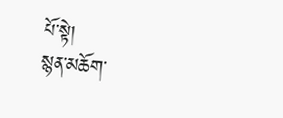པོ་སྟེ།
སྙན་མཆོག་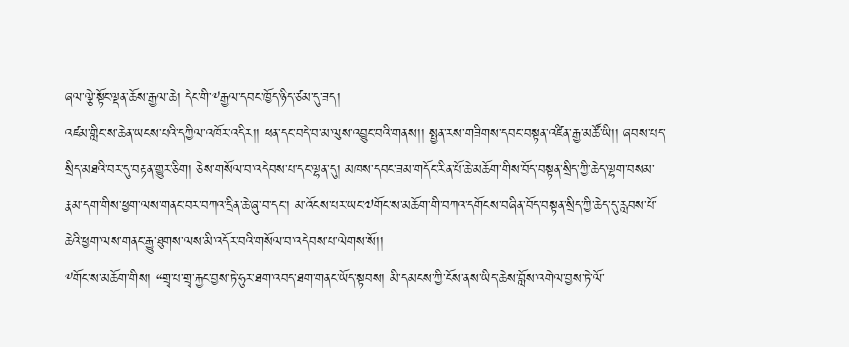ཞལ་ལྕེ་སྟོང་ལྡན་ཆོས་རྒྱལ་ཆེ། དེང་གི་༸རྒྱལ་དབང་ཁྱོད་ཉིད་ཙམ་དུ་ཟད།
འཛམ་གླིང་ས་ཆེན་ཡངས་པའི་དཀྱིལ་འཁོར་འདིར།། ཕན་དང་བདེ་བ་མ་ལུས་འབྱུང་བའི་གནས།། སྤྱན་རས་གཟིགས་དབང་བསྟན་འཛིན་རྒྱ་མཚོ་ཡི།། ཞབས་པད་སྲིད་མཐའི་བར་དུ་བརྟན་གྱུར་ཅིག། ཅེས་གསོལ་བ་འདེབས་པ་དང་ལྷན་དུ། མཁས་དབང་ཟམ་གདོང་རིན་པོ་ཆེ་མཆོག་གིས་བོད་བསྟན་སྲིད་ཀྱི་ཆེད་ལྷག་བསམ་རྣམ་དག་གིས་ཕྱག་ལས་གནང་བར་བཀའ་དྲིན་ཆེ་ཞུ་བ་དང་། མ་འོངས་པར་ཡང་༧གོང་ས་མཆོག་གི་བཀའ་དགོངས་བཞིན་བོད་བསྟན་སྲིད་ཀྱི་ཆེད་དུ་རླབས་པོ་ཆེའི་ཕྱག་ལས་གནང་རྒྱུ་ཐུགས་ལས་མི་འདོར་བའི་གསོལ་བ་འདེབས་པ་ལེགས་སོ།།
༸གོང་ས་མཆོག་གིས། “གྲྭ་པ་གྲྭ་རྐྱང་བྱས་ཏེ་ཧུར་ཐག་འབད་ཐག་གནང་ཡོད་སྟབས། མི་དམངས་ཀྱི་ངོས་ནས་ཡིད་ཆེས་བློས་འགེལ་བྱས་ཏེ་ལོ་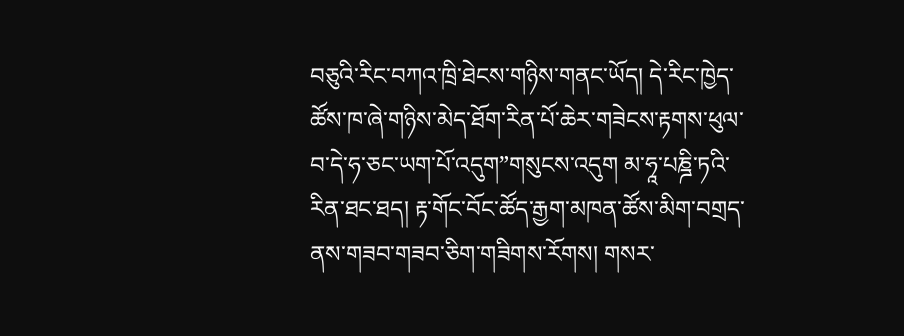བཅུའི་རིང་བཀའ་ཁྲི་ཐེངས་གཉིས་གནང་ཡོད། དེ་རིང་ཁྱེད་ཚོས་ཁ་ཞེ་གཉིས་མེད་ཐོག་རིན་པོ་ཆེར་གཟེངས་རྟགས་ཕུལ་བ་དེ་ཧ་ཅང་ཡག་པོ་འདུག”གསུངས་འདུག མ་ཧཱ་པཎྜི་ཏའི་རིན་ཐང་ཐད། རྟ་གོང་བོང་ཚོད་རྒྱག་མཁན་ཚོས་མིག་བགྲད་ནས་གཟབ་གཟབ་ཅིག་གཟིགས་རོགས། གསར་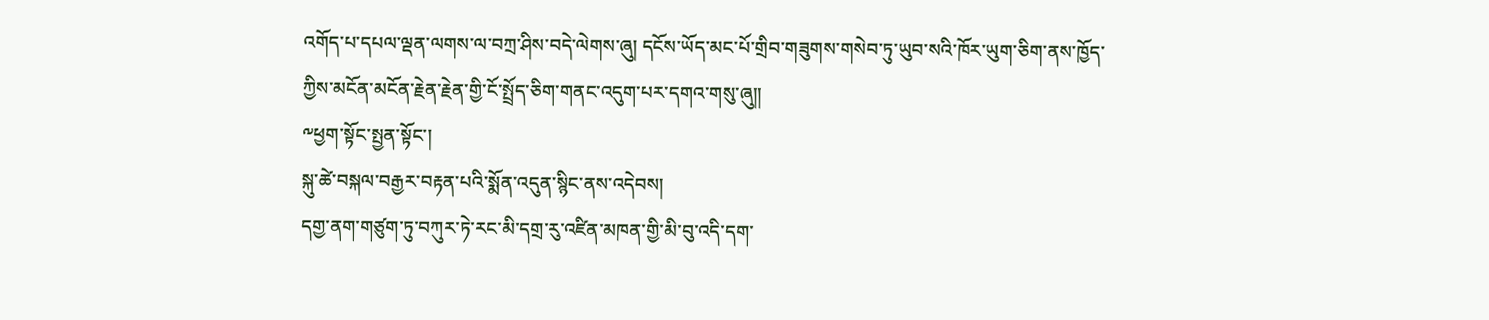འགོད་པ་དཔལ་ལྡན་ལགས་ལ་བཀྲ་ཤིས་བདེ་ལེགས་ཞུ། དངོས་ཡོད་མང་པོ་གྲིབ་གཟུགས་གསེབ་ཏུ་ཡུབ་སའི་ཁོར་ཡུག་ཅིག་ནས་ཁྱོད་ཀྱིས་མངོན་མངོན་རྗེན་རྗེན་གྱི་ངོ་སྤྲོད་ཅིག་གནང་འདུག་པར་དགའ་གསུ་ཞུ།།
༸ཕྱག་སྟོང་སྤྱན་སྟོང་།
སྐུ་ཚེ་བསྐལ་བརྒྱར་བརྟན་པའི་སྨོན་འདུན་སྙིང་ནས་འདེབས།
དགྱ་ནག་གཙུག་ཏུ་བཀུར་ཏེ་རང་མི་དགྲ་རུ་འཛིན་མཁན་གྱི་མི་བུ་འདི་དག་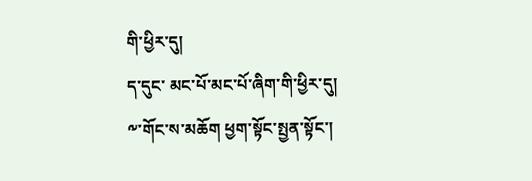གི་ཕྱིར་དུ།
ད་དུང་ མང་པོ་མང་པོ་ཞིག་གི་ཕྱིར་དུ།
༸་གོང་ས་མཆོག ཕྱག་སྟོང་སྤྱན་སྟོང་།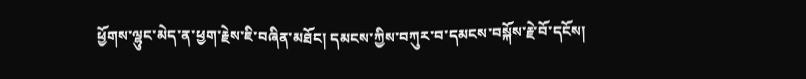ཕྱོགས་ལྷུང་མེད་ན་ཕྱག་རྗེས་ཇི་བཞིན་མཐོང། དམངས་ཀྱིས་བཀུར་བ་དམངས་བསྐོས་རྗེ་བོ་དངོས།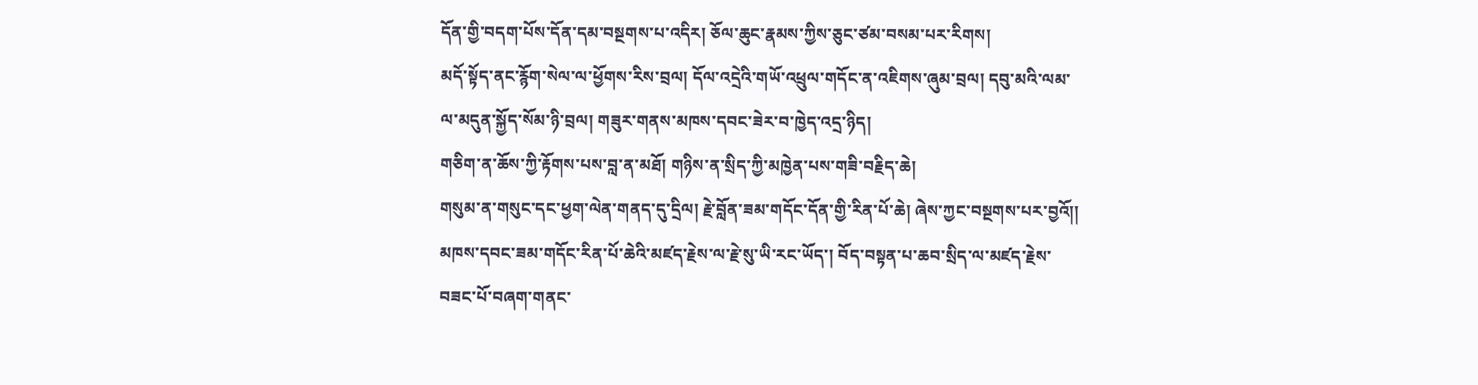དོན་གྱི་བདག་པོས་དོན་དམ་བསྔགས་པ་འདིར། ཅོལ་ཆུང་རྣམས་ཀྱིས་ཅུང་ཙམ་བསམ་པར་རིགས།
མདོ་སྟོད་ནང་རྙོག་སེལ་ལ་ཕྱོགས་རིས་བྲལ། དོལ་འདྲེའི་གཡོ་འཕྲུལ་གདོང་ན་འཇིགས་ཞུམ་བྲལ། དབུ་མའི་ལམ་ལ་མདུན་སྐྱོད་སོམ་ཉི་བྲལ། གཟུར་གནས་མཁས་དབང་ཟེར་བ་ཁྱེད་འདྲ་ཉིད།
གཅིག་ན་ཆོས་ཀྱི་རྟོགས་པས་བླ་ན་མཐོ། གཉིས་ན་སྲིད་ཀྱི་མཁྱེན་པས་གཟི་བརྗིད་ཆེ།
གསུམ་ན་གསུང་དང་ཕྱག་ལེན་གནད་དུ་དྲིལ། རྗེ་བློན་ཟམ་གདོང་དོན་གྱི་རིན་པོ་ཆེ། ཞེས་ཀྱང་བསྔགས་པར་བྱའོ།།
མཁས་དབང་ཟམ་གདོང་རིན་པོ་ཆེའི་མཛད་རྗེས་ལ་རྗེ་སུ་ཡི་རང་ཡོད་། བོད་བསྟན་པ་ཆབ་སྲིད་ལ་མཛད་རྗེས་བཟང་པོ་བཞག་གནང་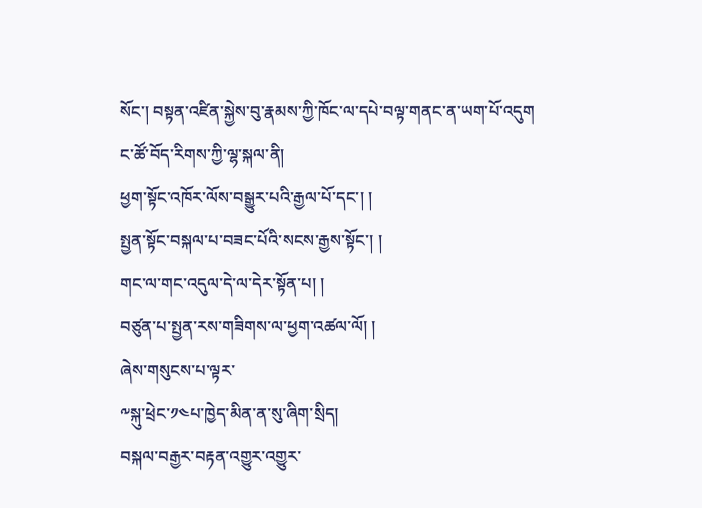སོང་། བསྟན་འཛིན་སྐྱེས་བུ་རྣམས་ཀྱི་ཁོང་ལ་དཔེ་བལྟ་གནང་ན་ཡག་པོ་འདུག
ང་ཚོ་བོད་རིགས་ཀྱི་ལྷ་སྐལ་ནི།
ཕྱག་སྟོང་འཁོར་ལོས་བསྒྱུར་པའི་རྒྱལ་པོ་དང་། །
སྤྱན་སྟོང་བསྐལ་པ་བཟང་པོའི་སངས་རྒྱས་སྟོང་། །
གང་ལ་གང་འདུལ་དེ་ལ་དེར་སྟོན་པ། །
བཙུན་པ་སྤྱན་རས་གཟིགས་ལ་ཕྱག་འཚལ་ལོ། །
ཞེས་གསུངས་པ་ལྟར་
༸སྐུ་ཕྲེང་༡༤པ་ཁྱེད་མིན་ན་སུ་ཞིག་སྲིད།
བསྐལ་བརྒྱར་བརྟན་འགྱུར་འགྱུར་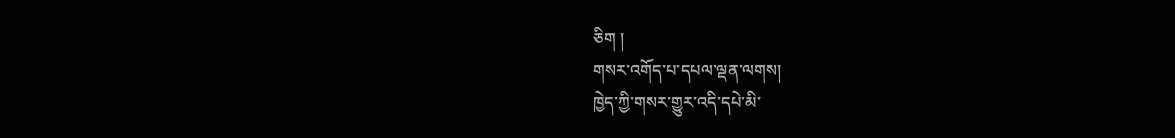ཅིག །
གསར་འགོད་པ་དཔལ་ལྡན་ལགས།
ཁྱེད་ཀྱི་གསར་གྱུར་འདི་དཔེ་མི་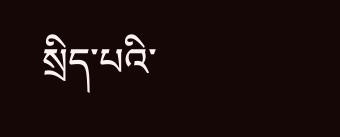སྲིད་པའི་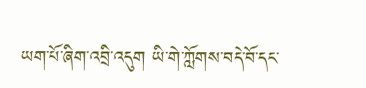ཡག་པོ་ཞིག་འབྲི་འདུག ཡི་གེ་ཀློགས་བདེ་བོ་དང་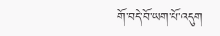གོ་བདེ་བོ་ཡག་པོ་འདུག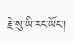རྗེ་སུ་ཡི་རང་ཡོང་།